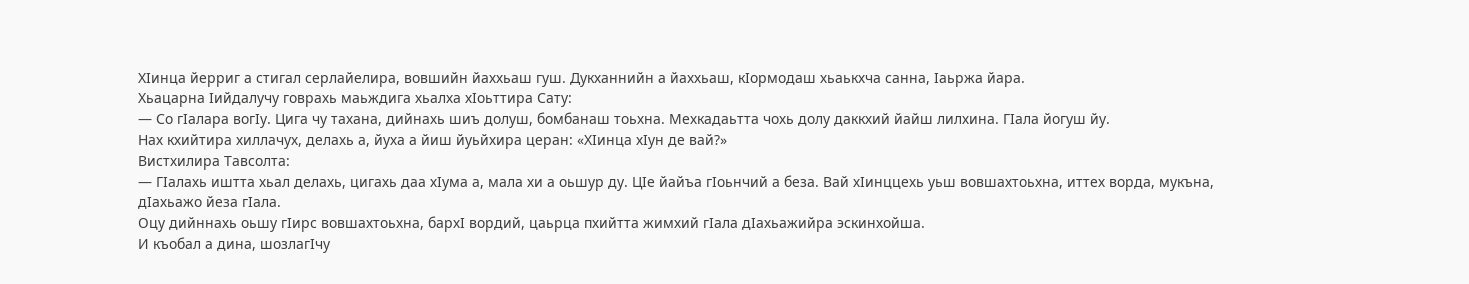ХIинца йерриг а стигал серлайелира, вовшийн йаххьаш гуш. Дукханнийн а йаххьаш, кIормодаш хьаькхча санна, Iаьржа йара.
Хьацарна Iийдалучу говрахь маьждига хьалха хIоьттира Сату:
— Со гIалара вогIу. Цига чу тахана, дийнахь шиъ долуш, бомбанаш тоьхна. Мехкадаьтта чохь долу даккхий йайш лилхина. ГIала йогуш йу.
Нах кхийтира хиллачух, делахь а, йуха а йиш йуьйхира церан: «ХIинца хIун де вай?»
Вистхилира Тавсолта:
— ГIалахь иштта хьал делахь, цигахь даа хIума а, мала хи а оьшур ду. ЦIе йайъа гIоьнчий а беза. Вай хIинццехь уьш вовшахтоьхна, иттех ворда, мукъна, дIахьажо йеза гIала.
Оцу дийннахь оьшу гIиpc вовшахтоьхна, бархI вордий, цаьрца пхийтта жимхий гIала дIахьажийра эскинхойша.
И къобал а дина, шозлагIчу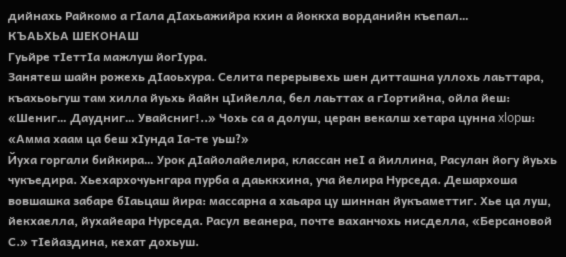дийнахь Райкомо а гIала дIахьажийра кхин а йоккха ворданийн къепал…
КЪАЬХЬА ШЕКОНАШ
Гуьйре тIеттIа мажлуш йогIура.
Занятеш шайн рожехь дIаоьхура. Селита перерывехь шен дитташна уллохь лаьттара, къахьоьгуш там хилла йуьхь йайн цIийелла, бел лаьттах а гIортийна, ойла йеш: «Шениг… Даудниг… Увайсниг!..» Чохь са а долуш, церан векалш хетара цунна xlopш: «Амма хаам ца беш хIунда Iа-те уьш?»
Йуха горгали бийкира… Урок дIайолайелира, классан неI а йиллина, Расулан йогу йуьхь чукъедира. Хьехархочуьнгара пурба а даьккхина, уча йелира Нурседа. Дешархоша вовшашка забаре бIаьцаш йира: массарна а хаьара цу шиннан йукъаметтиг. Хье ца луш, йекхаелла, йухайеара Нурседа. Расул веанера, почте ваханчохь нисделла, «Берсановой С.» тIейаздина, кехат дохьуш.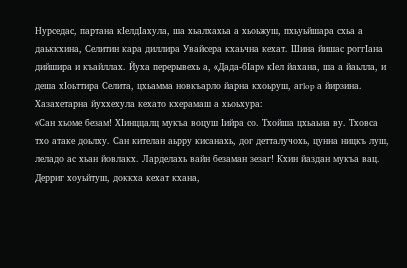Нурседас, партана кIелдIахула, ша хьалхахьа а хьоьжуш, пхьуьйшара схьа а даьккхина, Селитин кара диллира Увайсера кхаьчна кехат. Шина йишас роггIана дийшира и къайллах. Йуха перерывехь а, «Дада-бIар» кIел йахана, ша а йаьлла, и деша хIоьттира Селита, цхьамма новкъарло йарна кхоьруш, aгlop а йирзина. Хазахетарна йуххехула кехато кхерамаш а хьоьхура:
«Сан хьоме безам! ХIинццалц мукъа воцуш Iийра со. Тхойша цхьаьна ву. Тховса тхо атаке доьлху. Сан кителан аьрру кисанахь, дог детталучохь, цунна ницкъ луш, леладо ас хьан йовлакх. Ларделахь вайн безаман зезаг! Кхин йаздан мукъа вац. Дерриг хоуьйтуш, доккха кехат кхана,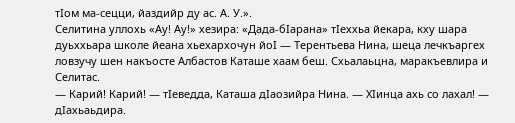тIом ма-сецци, йаздийр ду ас. А. У.».
Селитина уллохь «Ау! Ау!» хезира: «Дада-бIарана» тIеххьа йекара, кху шара дуьххьара школе йеана хьехархочун йоI — Терентьева Нина, шеца лечкъаргех ловзучу шен накъосте Албастов Каташе хаам беш. Схьалаьцна, маракъевлира и Селитас.
— Карий! Карий! — тIеведда, Каташа дIаозийра Нина. — ХIинца ахь со лахал! — дIахьаьдира.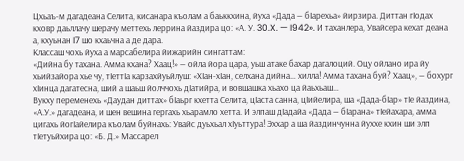Цхьаъ-м дагадеана Селита, кисанара къолам а баьккхина, йуха «Дада — бIарехьа» йирзира. Диттан гIодах кховр даьллачу шерачу меттехь леррина йаздира цо: «А. У. 30.X. — I942». И таханлера, Увайсера кехат деана а, кхуьнан I7 шо кхаьчна а де дара.
Классаш чохь йуха а марсабелира йижарийн сингаттам:
«Дийна бу тахана. Амма кхана? Хаац!» — ойла йора цара, уьш атаке бахар дагалоций. Оцу ойлано ира йу хьийзайора хье чу, тIеттIа карзахйуьйлуш: «ХIан-хIан, селхана дийна… хилла! Амма тахана буй? Хаац», — бохург хIинца дагатесна, ший а шаьш йолччохь дIатийра, и вовшашка хьахо ца йаьхьаш…
Вукху переменехь «Даудан диттах» бIаьрг кхетта Селита, цIаста санна, цIийелира, ша «Дада-бIар» тIе йаздина, «А.У.» дагадеана, и шен вешина гергахь хьарамло хетта. И элпаш дIадайа «Дада — бIарана» тIейахара, амма цигахь йогIайелира къолам буйнахь: Увайс дуьхьал хIуьттура! Эххар а ша йаздинчунна йуххе кхин ши элп тIетуьйхира цо: «Б. Д.» Массарел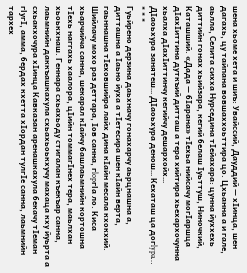шена хьоме хета и шиъ: Увайссий, Дауддий — хIинца, шен дагахь, цу тайпана вовшаххоьттира цо. Цхьанна а и гале, аьлла, Селита сихха Нурседина тIейахара: цунна йуххехь диттийн гонах хьийзара, кегий белаш Iуьттуш, Ниночкий, Каташший. «Дада — бIарана» тIехьа нийсачу могIаршца дIахIиттина дуткъий дитташ а тера хийтира хьехархочунна хьалха дIахIиттинчу кегийчу дешархойх…
ДIаоьхура занятеш… ДIаоьхура денош… Кехаташ ца догlypa…
* * *
Гуьйрено дерзина даьхначу гонахарчу аьрцнашна а, дитташна а Iаьно йуха а тIетесира шен кIайн верта, гаьннашна тIеховшийра лайх дина кIайн месала кхокхий.
Шийлачу мохо раз деттара, Iов санна, гlopгla ло. Киса хьарчийча санна, шекарал кIайчу башлаьмнийн кортошна тIехь наггахь хаалора, цIийн томмагIнех тера, маьлхан хьоькхнаш. Геннара схьахьоду стигалан къекъар санна, лаьмнийн даккъашкахула схьахьоькхучу махаца кху йуьрта а схьакхочура хIинца Кавказан аренашкахула бекачу тIеман гlyгI, амма, бердах кхетта хIордан тулгIе санна, лаьмнийн тархех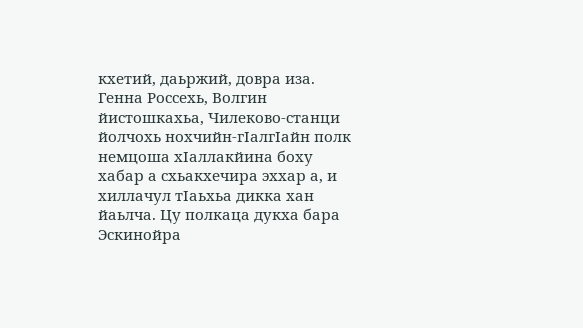кхетий, даьржий, довра иза. Генна Россехь, Волгин йистошкахьа, Чилеково-станци йолчохь нохчийн-гIалгIайн полк немцоша хIаллакйина боху хабар а схьакхечира эххар а, и хиллачул тIаьхьа дикка хан йаьлча. Цу полкаца дукха бара Эскинойра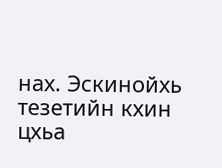нах. Эскинойхь тезетийн кхин цхьа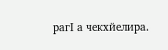paгI а чекхйелира.